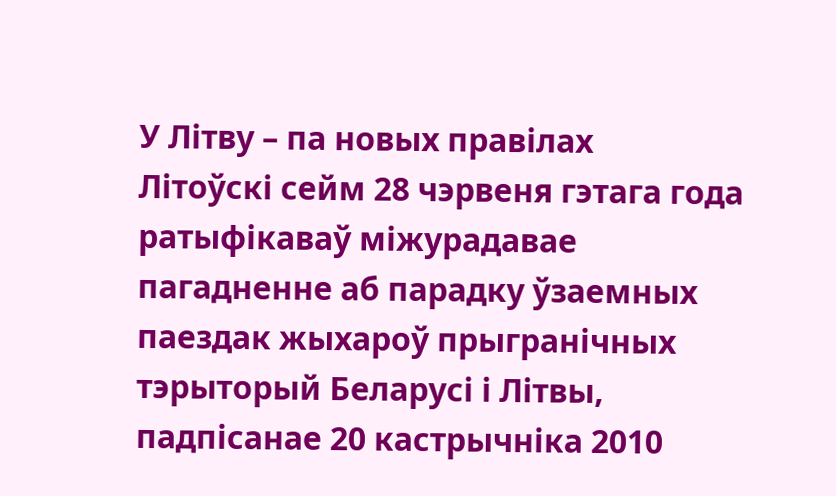У Літву – па новых правілах
Літоўскі сейм 28 чэрвеня гэтага года ратыфікаваў міжурадавае пагадненне аб парадку ўзаемных паездак жыхароў прыгранічных тэрыторый Беларусі і Літвы, падпісанае 20 кастрычніка 2010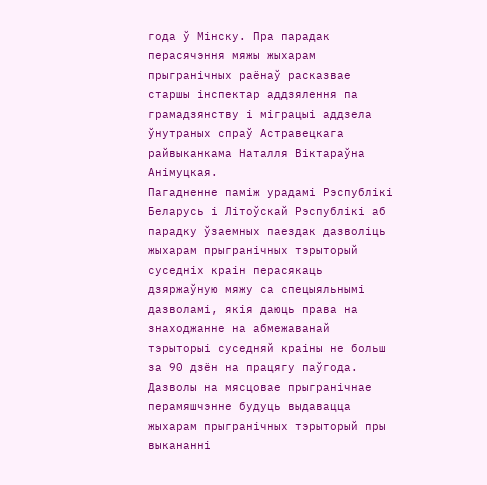года ў Мінску. Пра парадак перасячэння мяжы жыхарам прыгранічных раёнаў расказвае старшы інспектар аддзялення па грамадзянству і міграцыі аддзела ўнутраных спраў Астравецкага райвыканкама Наталля Віктараўна Анімуцкая.
Пагадненне паміж урадамі Рэспублікі Беларусь і Літоўскай Рэспублікі аб парадку ўзаемных паездак дазволіць жыхарам прыгранічных тэрыторый суседніх краін перасякаць дзяржаўную мяжу са спецыяльнымі дазволамі, якія даюць права на знаходжанне на абмежаванай тэрыторыі суседняй краіны не больш за 90 дзён на працягу паўгода.
Дазволы на мясцовае прыгранічнае перамяшчэнне будуць выдавацца жыхарам прыгранічных тэрыторый пры выкананні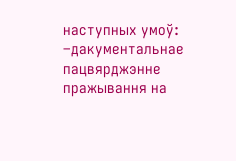наступных умоў:
–дакументальнае пацвярджэнне пражывання на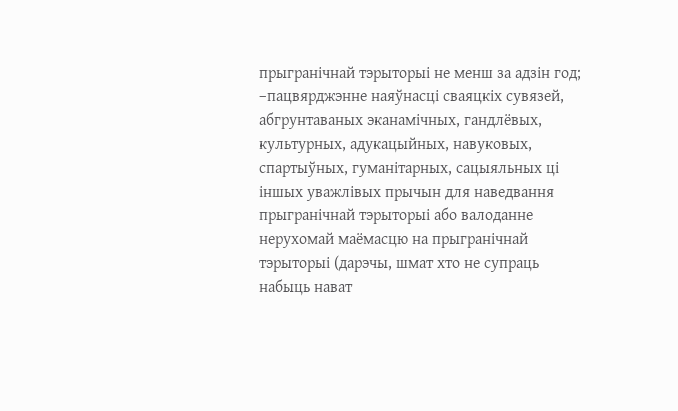прыгранічнай тэрыторыі не менш за адзін год;
–пацвярджэнне наяўнасці сваяцкіх сувязей, абгрунтаваных эканамічных, гандлёвых, культурных, адукацыйных, навуковых, спартыўных, гуманітарных, сацыяльных ці іншых уважлівых прычын для наведвання прыгранічнай тэрыторыі або валоданне нерухомай маёмасцю на прыгранічнай тэрыторыі (дарэчы, шмат хто не супраць набыць нават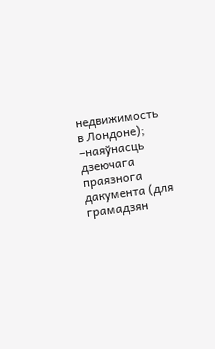недвижимость в Лондоне);
–наяўнасць дзеючага праязнога дакумента (для грамадзян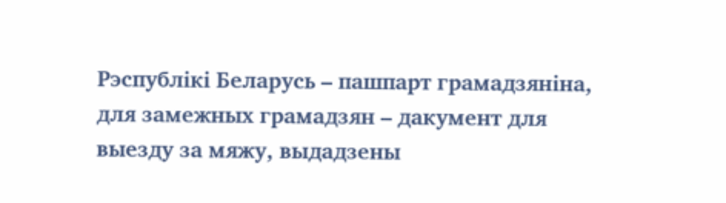Рэспублікі Беларусь – пашпарт грамадзяніна, для замежных грамадзян – дакумент для выезду за мяжу, выдадзены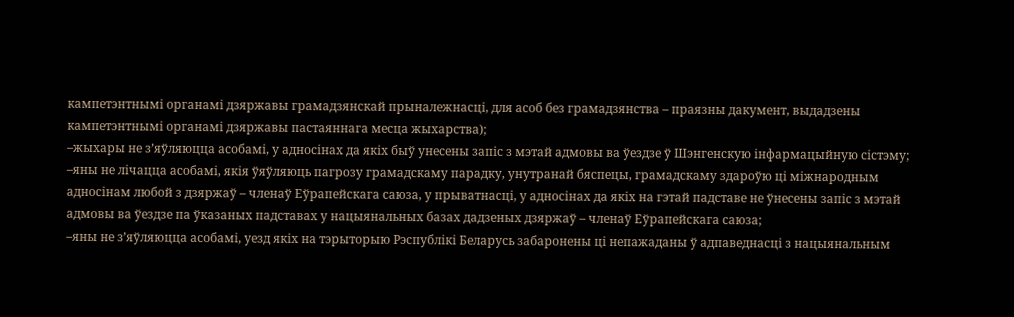кампетэнтнымі органамі дзяржавы грамадзянскай прыналежнасці, для асоб без грамадзянства – праязны дакумент, выдадзены кампетэнтнымі органамі дзяржавы пастаяннага месца жыхарства);
–жыхары не з’яўляюцца асобамі, у адносінах да якіх быў унесены запіс з мэтай адмовы ва ўездзе ў Шэнгенскую інфармацыйную сістэму;
–яны не лічацца асобамі, якія ўяўляюць пагрозу грамадскаму парадку, унутранай бяспецы, грамадскаму здароўю ці міжнародным адносінам любой з дзяржаў – членаў Еўрапейскага саюза, у прыватнасці, у адносінах да якіх на гэтай падставе не ўнесены запіс з мэтай адмовы ва ўездзе па ўказаных падставах у нацыянальных базах дадзеных дзяржаў – членаў Еўрапейскага саюза;
–яны не з’яўляюцца асобамі, уезд якіх на тэрыторыю Рэспублікі Беларусь забаронены ці непажаданы ў адпаведнасці з нацыянальным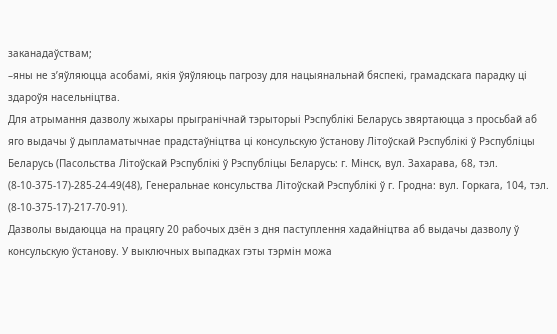заканадаўствам;
–яны не з’яўляюцца асобамі, якія ўяўляюць пагрозу для нацыянальнай бяспекі, грамадскага парадку ці здароўя насельніцтва.
Для атрымання дазволу жыхары прыгранічнай тэрыторыі Рэспублікі Беларусь звяртаюцца з просьбай аб яго выдачы ў дыпламатычнае прадстаўніцтва ці консульскую ўстанову Літоўскай Рэспублікі ў Рэспубліцы Беларусь (Пасольства Літоўскай Рэспублікі ў Рэспубліцы Беларусь: г. Мінск, вул. Захарава, 68, тэл. (8-10-375-17)-285-24-49(48), Генеральнае консульства Літоўскай Рэспублікі ў г. Гродна: вул. Горкага, 104, тэл. (8-10-375-17)-217-70-91).
Дазволы выдаюцца на працягу 20 рабочых дзён з дня паступлення хадайніцтва аб выдачы дазволу ў консульскую ўстанову. У выключных выпадках гэты тэрмін можа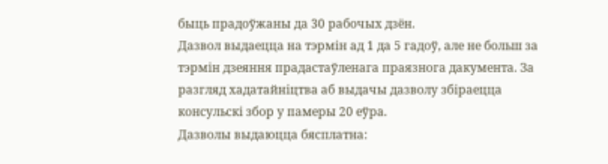быць прадоўжаны да 30 рабочых дзён.
Дазвол выдаецца на тэрмін ад 1 да 5 гадоў, але не больш за тэрмін дзеяння прадастаўленага праязнога дакумента. За разгляд хадатайніцтва аб выдачы дазволу збіраецца консульскі збор у памеры 20 еўра.
Дазволы выдаюцца бясплатна: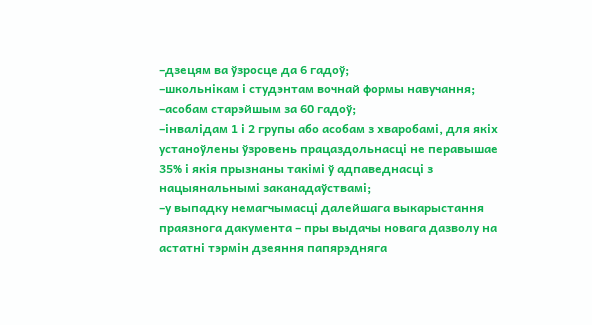–дзецям ва ўзросце да 6 гадоў;
–школьнікам і студэнтам вочнай формы навучання;
–асобам старэйшым за 60 гадоў;
–інвалідам 1 і 2 групы або асобам з хваробамі, для якіх устаноўлены ўзровень працаздольнасці не перавышае 35% і якія прызнаны такімі ў адпаведнасці з нацыянальнымі заканадаўствамі;
–у выпадку немагчымасці далейшага выкарыстання праязнога дакумента – пры выдачы новага дазволу на астатні тэрмін дзеяння папярэдняга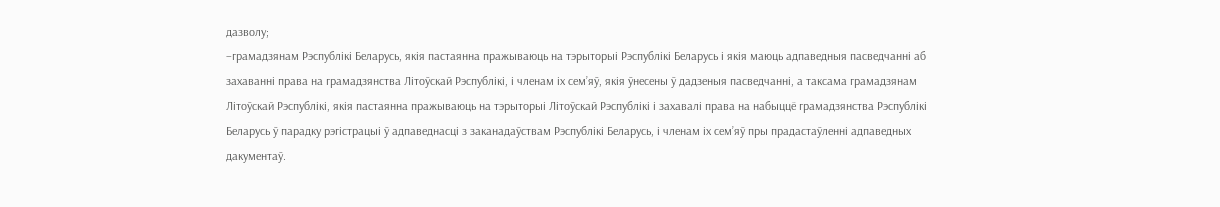дазволу;
–грамадзянам Рэспублікі Беларусь, якія пастаянна пражываюць на тэрыторыі Рэспублікі Беларусь і якія маюць адпаведныя пасведчанні аб захаванні права на грамадзянства Літоўскай Рэспублікі, і членам іх сем’яў, якія ўнесены ў дадзеныя пасведчанні, а таксама грамадзянам Літоўскай Рэспублікі, якія пастаянна пражываюць на тэрыторыі Літоўскай Рэспублікі і захавалі права на набыццё грамадзянства Рэспублікі Беларусь ў парадку рэгістрацыі ў адпаведнасці з заканадаўствам Рэспублікі Беларусь, і членам іх сем’яў пры прадастаўленні адпаведных дакументаў.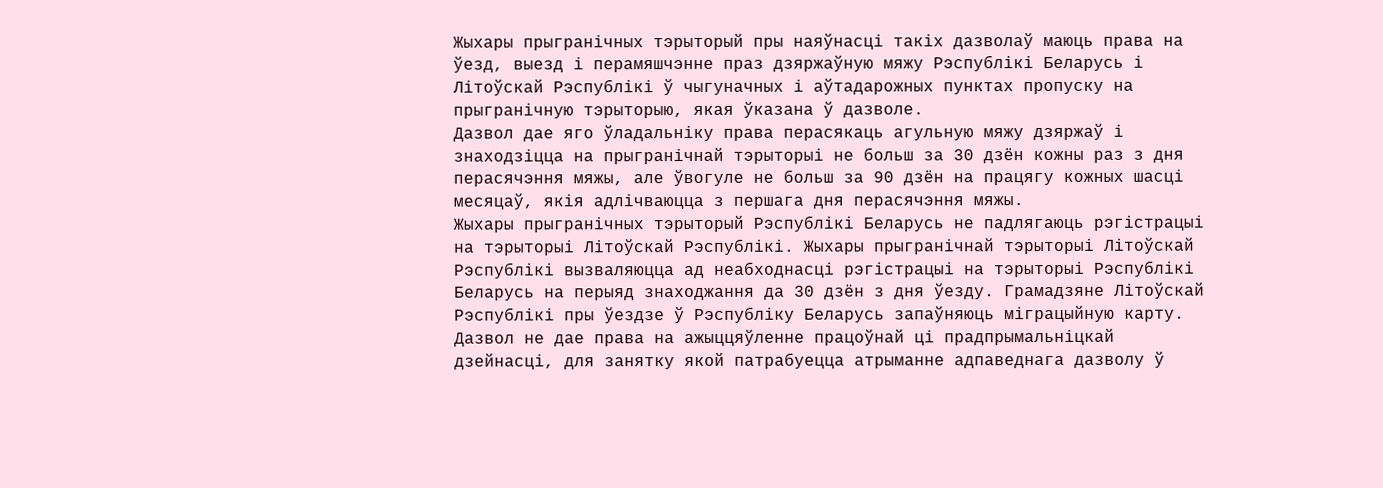Жыхары прыгранічных тэрыторый пры наяўнасці такіх дазволаў маюць права на ўезд, выезд і перамяшчэнне праз дзяржаўную мяжу Рэспублікі Беларусь і Літоўскай Рэспублікі ў чыгуначных і аўтадарожных пунктах пропуску на прыгранічную тэрыторыю, якая ўказана ў дазволе.
Дазвол дае яго ўладальніку права перасякаць агульную мяжу дзяржаў і знаходзіцца на прыгранічнай тэрыторыі не больш за 30 дзён кожны раз з дня перасячэння мяжы, але ўвогуле не больш за 90 дзён на працягу кожных шасці месяцаў, якія адлічваюцца з першага дня перасячэння мяжы.
Жыхары прыгранічных тэрыторый Рэспублікі Беларусь не падлягаюць рэгістрацыі на тэрыторыі Літоўскай Рэспублікі. Жыхары прыгранічнай тэрыторыі Літоўскай Рэспублікі вызваляюцца ад неабходнасці рэгістрацыі на тэрыторыі Рэспублікі Беларусь на перыяд знаходжання да 30 дзён з дня ўезду. Грамадзяне Літоўскай Рэспублікі пры ўездзе ў Рэспубліку Беларусь запаўняюць міграцыйную карту.
Дазвол не дае права на ажыццяўленне працоўнай ці прадпрымальніцкай дзейнасці, для занятку якой патрабуецца атрыманне адпаведнага дазволу ў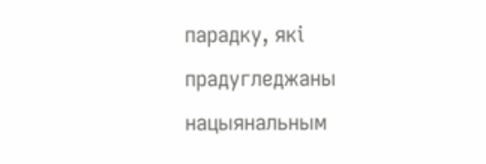парадку, які прадугледжаны нацыянальным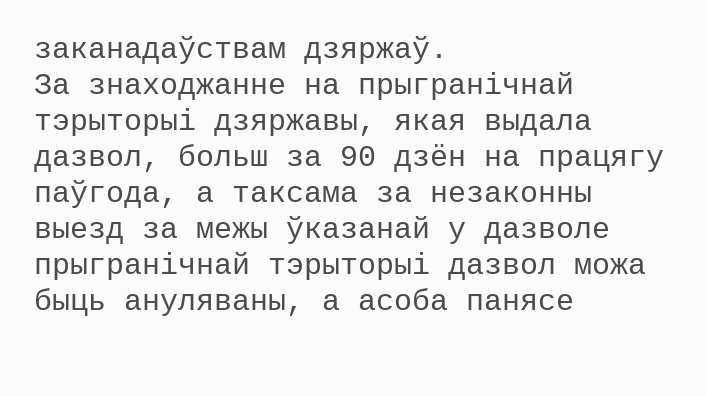заканадаўствам дзяржаў.
За знаходжанне на прыгранічнай тэрыторыі дзяржавы, якая выдала дазвол, больш за 90 дзён на працягу паўгода, а таксама за незаконны выезд за межы ўказанай у дазволе прыгранічнай тэрыторыі дазвол можа быць ануляваны, а асоба панясе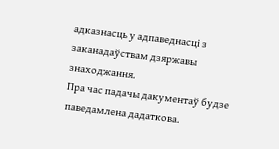адказнасць у адпаведнасці з заканадаўствам дзяржавы знаходжання.
Пра час падачы дакументаў будзе паведамлена дадаткова.